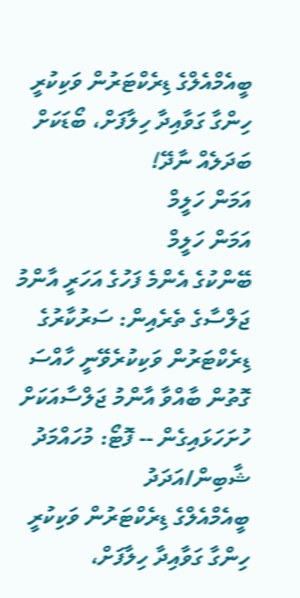ބީއެމްއެލްގެ ޑިރެކްޓަރުން ވަކިކުރީ ހިންގާ ގަވާއިދާ ހިލާފަށް، ބޯޑަކަށް ބަދަލެއް ނާދޭ!
އަމަން ހަލީމް
އަމަން ހަލީމް
ބޭންކުގެ އެންމެ ފަހުގެ އަހަރީ އާންމު ޖަލްސާގެ ތެރެއިން: ސަރުކާރުގެ ޑިރެކްޓަރުން ވަކިކުރެވޭނީ ހާއްސަ ގޮތުން ބާއްވާ އާންމު ޖަލްސާއަކަށް ހުށަހަޅައިގެން -- ފޮޓޯ: މުހައްމަދު ޝާބިން/އަދަދު
ބީއެމްއެލްގެ ޑިރެކްޓަރުން ވަކިކުރީ ހިންގާ ގަވާއިދާ ހިލާފަށް،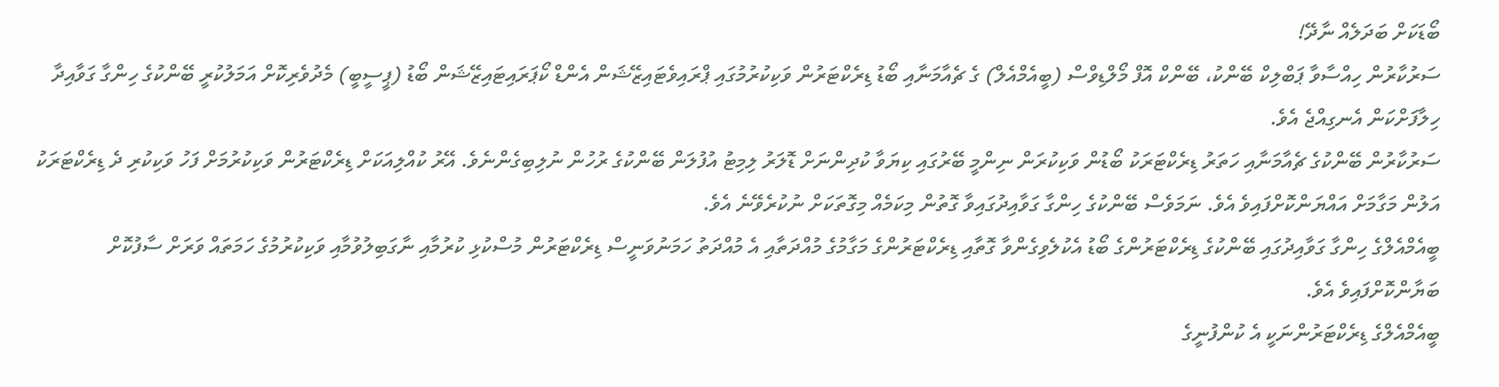ބޯޑަކަށް ބަދަލެއް ނާދޭ!
ސަރުކާރުން ހިއްސާވާ ޕަބްލިކް ބޭންކު، ބޭންކް އޮފް މޯލްޑިވްސް (ބީއެމްއެލް) ގެ ޗެއާމަނާއި ބޯޑު ޑިރެކްޓަރުން ވަކިކުރުމުގައި ޕްރައިވެޓައިޒޭޝަން އެންޑް ކޯޕަރައިޓައިޒޭޝަން ބޯޑު (ޕީސީބީ) މެދުވެރިކޮށް އަމަލުކުރީ ބޭންކުގެ ހިންގާ ގަވާއިދާ ހިލާފަށްކަން އެނގިއްޖެ އެވެ.
ސަރުކާރުން ބޭންކުގެ ޗެއާމަނާއި ހަތަރު ޑިރެކްޓަރަކު ބޯޑުން ވަކިކުރަން ނިންމީ ބޭރުގައި ކިޔަވާ ކުދިންނަށް ޑޮލަރު ލިމިޓު އުފުލަން ބޭންކުގެ ރުހުން ނުލިބިގެންނެވެ. އޭރު ކުއްލިއަކަށް ޑިރެކްޓަރުން ވަކިކުރުމަށް ފަހު ވަކިކުރި ދެ ޑިރެކްޓަރަކު އަލުން މަގާމަށް އައްޔަންކޮށްފައިވެ އެވެ. ނަމަވެސް ބޭންކުގެ ހިންގާ ގަވާއިދުގައިވާ ގޮތުން މިކަމެއް މިގޮތަކަށް ނުކުރެވޭނެ އެވެ.
ބީއެމްއެލްގެ ހިންގާ ގަވާއިދުގައި ބޭންކުގެ ޑިރެކްޓަރުންގެ ބޯޑު އެކުލެވިގެންވާ ގޮތާއި ޑިރެކްޓަރުންގެ މަގާމުގެ މުއްދަތާއި އެ މުއްދަތު ހަމަނުވަނީސް ޑިރެކްޓަރުން މުސްކުޅި ކުރުމާއި ނާގަބިލުވުމާއި ވަކިކުރުމުގެ ހަމަތައް ވަރަށް ސާފުކޮށް ބަޔާންކޮށްފައިވެ އެވެ.
ބީއެމްއެލްގެ ޑިރެކްޓަރުންނަކީ އެ ކުންފުނީގެ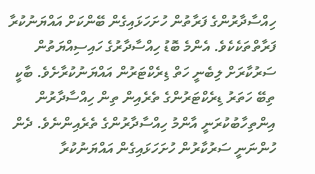ހިއްސާދާރުންގެ ފަރާތުން ހުށަހަޅައިގެން ބޭންކަށް އައްޔަނުކުރާ ފަރާތްތަކެކެވެ. އެންމެ ބޮޑު ހިއްސާދާރުގެ ހައިސިއްޔަތުން ސަރުކާރަށް ލިބެނީ ހަތް ޑިރެކްޓަރުން އައްޔަނުކުރާށެވެ. ބާކީ ތިބޭ ހަތަރު ޑިރެކްޓަރުންގެ ތެރެއިން ތިން ހިއްސާދާރުން އިންތިހާބުކުރަނީ އާންމު ހިއްސާދާރުންގެ ތެރެއިންނެވެ. ދެން ހުންނަނީ ސަރުކާރުން ހުށަހަޅައިގެން އައްޔަނުކުރާ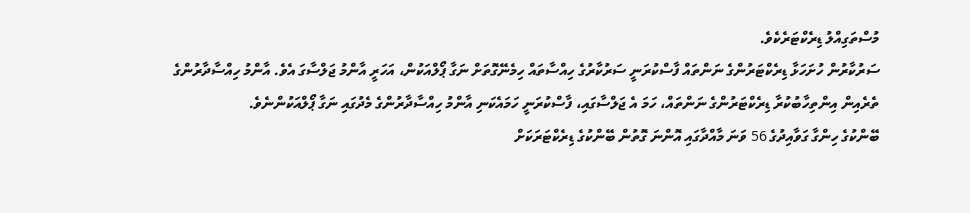މުސްތަގިއްލު ޑިރެކްޓަރެކެވެ.
ސަރުކާރުން ހުށަހަޅާ ޑިރެކްޓަރުންގެ ނަންތައް ފާސްކުރަނީ ސަރުކާރުގެ ހިއްސާތައް ހިމެނޭގޮތަށް ނަގާ ޕޯލްއަކުން، އަހަރީ އާންމު ޖަލްސާގަ އެވެ. އާންމު ހިއްސާދާރުންގެ ތެރެއިން އިންތިހާބުކުރާ ޑިރެކްޓަރުންގެ ނަންތައް، ހަމަ އެ ޖަލްސާގައި، ފާސްކުރަނީ ހަމައެކަނި އާންމު ހިއްސާދާރުންގެ މެދުގައި ނަގާ ޕޯލްއަކުންނެވެ.
ބޭންކުގެ ހިންގާ ގަވާއިދުގެ 56 ވަނަ މާއްދާގައި އޮންނަ ގޮތުން ބޭންކުގެ ޑިރެކްޓަރަކަށް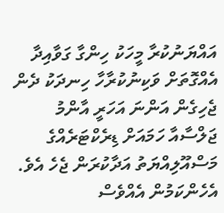އައްޔަނުކުރާ މީހަކު ހިންގާ ގަވާއިދާ އެއްގޮތަށް ވަކިނުކުރާހާ ހިނދަކު ދެން ޖެހިގެން އަންނަ އަހަރީ އާންމު ޖަލްސާއާ ހަމައަށް ޑިރެކްޓަރެއްގެ މަސްއޫލިއްޔަތު އަދާކުރަން ޖެހެ އެވެ. އެހެންކަމުން އެއްވެސް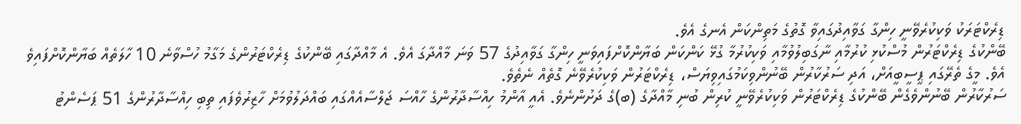ޑިރެކްޓަރަކު ވަކިކުރެވޭނީ ހިންގާ ގަވާއިދުގައިވާ ގޮތުގެ މަތިންކަން އެނގެ އެވެ.
ބޭންކުގެ ޑިރެކްޓަރުން މުސްކުޅި ކުރުމާއި ނާގަބިލުވުމާއި ވަކިކުރުމާ ގުޅޭ ކަންކަން ބަޔާންކޮށްފައިވަނީ ހިންގާ ގަވާއިދުގެ 57 ވަނަ މާއްދާގަ އެވެ. އެ މާއްދާގައި ބޭންކުގެ ޑިރެކްޓަރުންގެ މަގާމު ހުސްވާނެ 10 ހާލަތެއް ބަޔާންކޮށްފައިވެ އެވެ. މީގެ ތެރޭގައި ޕީސީބީއަށް، އަދި ސަރުކާރުން ބޭނުންވިކަމުގައިވިޔަސް، ޑިރެކްޓަރުން ވަކިކުރެވޭނެ ގޮތެއް ނެތެވެ.
ސަރުކާރުން ބޭނުންވެގެން ބޭންކުގެ ޑިރެކްޓަރުން ވަކިކުރެވޭނީ ކުރިން ބުނި މާއްދާގެ (ބ)ގެ ދަށުންނެވެ. އެއީ އާންމު ހިއްސާދާރުންގެ ހާއްސަ ޖަލްސާއެއްގައި ބައްދަލުވުމަށް ހާޒިރުވެފައި ތިބި ހިއްސާދާރުންގެ 51 ޕަސެންޓު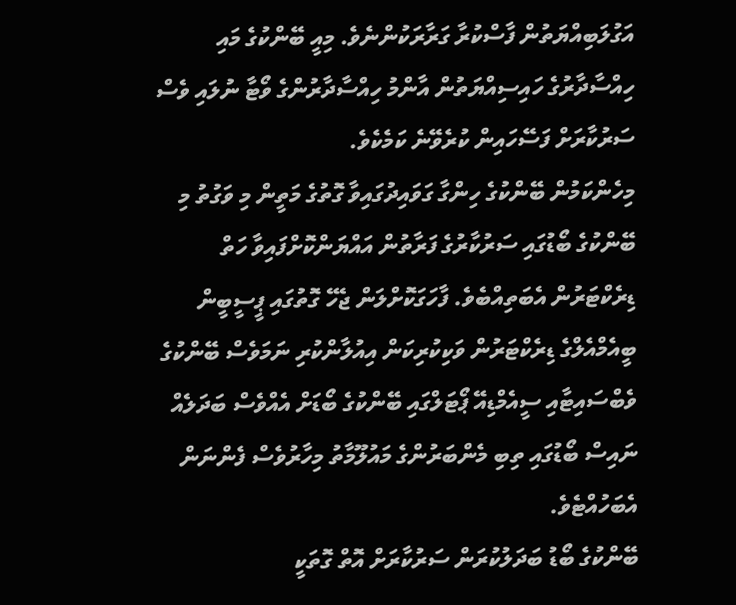އަގުލަބިއްޔަތުން ފާސްކުރާ ގަރާރަކުންނެވެ. މިއީ ބޭންކުގެ މައި ހިއްސާދާރުގެ ހައިސިއްޔަތުން އާންމު ހިއްސާދާރުންގެ ވޯޓާ ނުލައި ވެސް ސަރުކާރަށް ފަސޭހައިން ކުރެވޭނެ ކަމެކެވެ.
މިހެންކަމުން ބޭންކުގެ ހިންގާ ގަވައިދުގައިވާ ގޮތުގެ މަތީން މި ވަގުތު މި ބޭންކުގެ ބޯޑުގައި ސަރުކާރުގެ ފަރާތުން އައްޔަންކޮށްފައިވާ ހަތް ޑިރެކްޓަރުން އެބަތިއްބެވެ. ފާހަގަކޮށްލަން ޖެހޭ ގޮތުގައި ޕީސީބީން ބީއެމްއެލްގެ ޑިރެކްޓަރުން ވަކިކުރިކަން އިއުލާންކުރި ނަމަވެސް ބޭންކުގެ ވެބްސައިޓާއި ސީއެމްޑިއޭ ޕޯޓަލްގައި ބޭންކުގެ ބޯޑަށް އެއްވެސް ބަދަލެއް ނައިސް ބޯޑުގައި ތިބި މެންބަރުންގެ މައުލޫމާތު މިހާރުވެސް ފެންނަން އެބަހުއްޓެވެ.
ބޭންކުގެ ބޯޑު ބަދަލުކުރަން ސަރުކާރަށް އޮތް ގޮތަކީ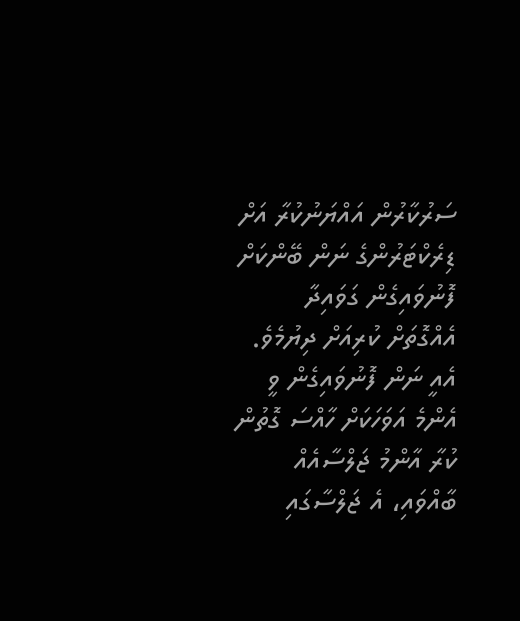ސަރުކާރުން އައްޔަނުކުރާ އަށް ޑިރެކްޓަރުންގެ ނަން ބޭންކަށް ފޮނުވައިގެން ގަވައިދާ އެއްގޮތަށް ކުރިއަށް ދިޔުމެވެ. އެއީ ނަން ފޮނުވައިގެން ވީ އެންމެ އަވަހަކަށް ހާއްސަ ގޮތުން ކުރާ އާންމު ޖަލްސާއެއް ބާއްވައި، އެ ޖަލްސާގައި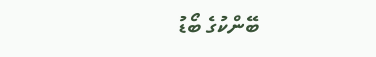ބޭންކުގެ ބޯޑު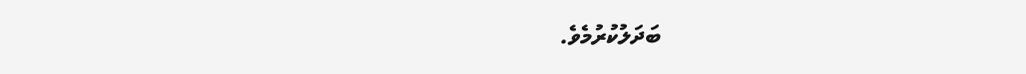ބަދަލުކުރުމެވެ.